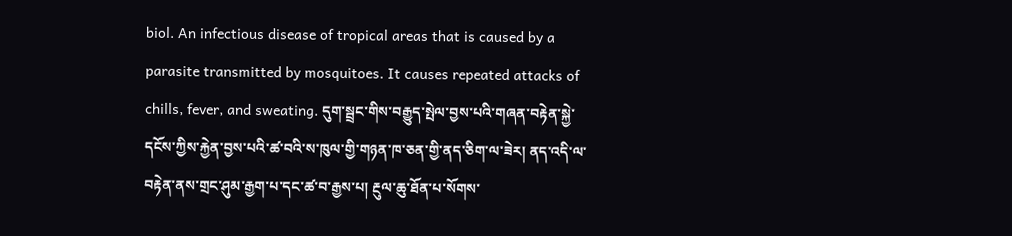biol. An infectious disease of tropical areas that is caused by a parasite transmitted by mosquitoes. It causes repeated attacks of chills, fever, and sweating. དུག་སྦྲང་གིས་བརྒྱུད་སྤེལ་བྱས་པའི་གཞན་བརྟེན་སྐྱེ་དངོས་ཀྱིས་རྐྱེན་བྱས་པའི་ཚ་བའི་ས་ཁུལ་གྱི་གཉན་ཁ་ཅན་གྱི་ནད་ཅིག་ལ་ཟེར། ནད་འདི་ལ་བརྟེན་ནས་གྲང་ཤུམ་རྒྱག་པ་དང་ཚ་བ་རྒྱས་པ། རྔུལ་ཆུ་ཐོན་པ་སོགས་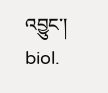འབྱུང་།
biol.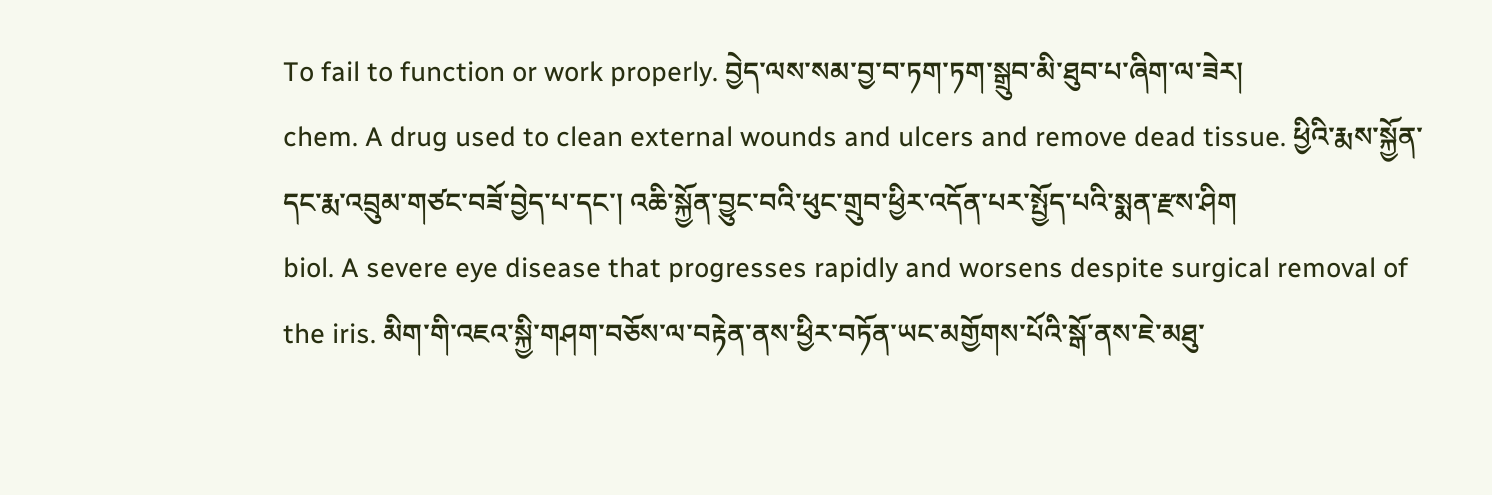To fail to function or work properly. བྱེད་ལས་སམ་བྱ་བ་ཏག་ཏག་སྒྲུབ་མི་ཐུབ་པ་ཞིག་ལ་ཟེར།
chem. A drug used to clean external wounds and ulcers and remove dead tissue. ཕྱིའི་རྨས་སྐྱོན་དང་རྨ་འབྲུམ་གཙང་བཟོ་བྱེད་པ་དང་། འཆི་སྐྱོན་བྱུང་བའི་ཕུང་གྲུབ་ཕྱིར་འདོན་པར་སྤྱོད་པའི་སྨན་རྫས་ཤིག
biol. A severe eye disease that progresses rapidly and worsens despite surgical removal of the iris. མིག་གི་འཇའ་སྐྱི་གཤག་བཅོས་ལ་བརྟེན་ནས་ཕྱིར་བཏོན་ཡང་མགྱོགས་པོའི་སྒོ་ནས་ཇེ་མཐུ་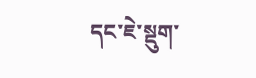དང་ཇེ་སྡུག་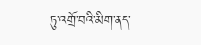ཏུ་འགྲོ་བའི་མིག་ནད་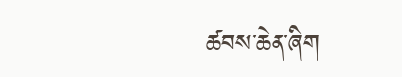ཚབས་ཆེན་ཞིག